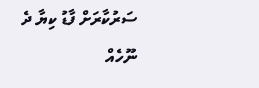ސަރުކާރަށް ފާޑު ކިޔާ ދެ ނޫހެއް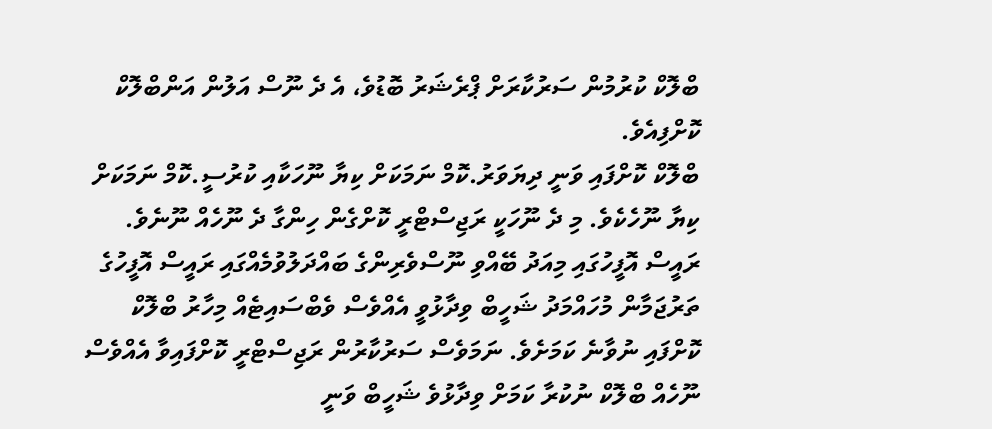ބްލޮކް ކުރުމުން ސަރުކާރަށް ޕްރެޝަރު ބޮޑުވެ، އެ ދެ ނޫސް އަލުން އަންބްލޮކް ކޮށްފިއެވެ.
ބްލޮކް ކޮށްފައި ވަނީ ދިޔަވަރު.ކޮމް ނަމަކަށް ކިޔާ ނޫހަކާއި ކުރުސީ.ކޮމް ނަމަކަށް ކިޔާ ނޫހެކެވެ. މި ދެ ނޫހަކީ ރަޖިސްޓްރީ ކޮށްގެން ހިންގާ ދެ ނޫހެއް ނޫނެވެ.
ރައީސް އޮފީހުގައި މިއަދު ބޭއްވި ނޫސްވެރިންގެ ބައްދަލުވުމެއްގައި ރައީސް އޮފީހުގެ ތަރުޖަމާން މުހައްމަދު ޝަހީބް ވިދާޅުވީ އެއްވެސް ވެބްސައިޓެއް މިހާރު ބްލޮކް ކޮށްފައި ނުވާނެ ކަމަށެވެ. ނަމަވެސް ސަރުކާރުން ރަޖިސްޓްރީ ކޮށްފައިވާ އެއްވެސް ނޫހެއް ބްލޮކް ނުކުރާ ކަމަށް ވިދާޅުވެ ޝަހީބް ވަނީ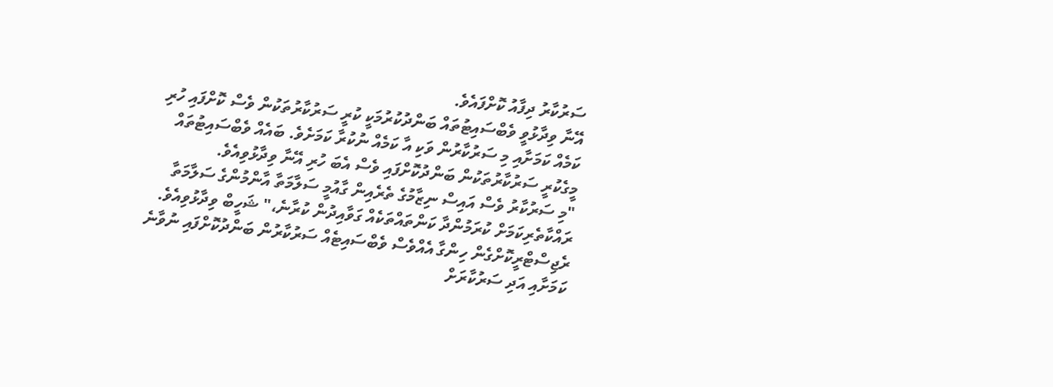ސަރުކާރު ދިފާއު ކޮށްފައެވެ.
އޭނާ ވިދާޅުވީ ވެބްސައިޓުތައް ބަންދުކުރުމަކީ ކުރީ ސަރުކާރުތަކުން ވެސް ކޮށްފައި ހުރި ކަމެއް ކަމަށާއި މި ސަރުކާރުން ވަކި އާ ކަމެއް ނުކުރާ ކަމަށެވެ. ބައެއް ވެބްސައިޓުތައް މީގެކުރީ ސަރުކާރުތަކުން ބަންދުކޮށްފައި ވެސް އެބަ ހުރި އޭނާ ވިދާޅުވިއެވެ.
"މި ސަރުކާރު ވެސް އައިސް ނިޒާމުގެ ތެރެއިން ގާއުމީ ސަލާމަތާ އާންމުންގެ ސަލާމަތާ ރައްކާތެރިކަމަށް ކުރަމުންދާ ކަންތައްތަކެއް ގަވާއިދުން ކުރާނެ،" ޝަހީބް ވިދާޅުވިއެވެ.
ރެޖިސްޓްރީކޮށްގެން ހިންގާ އެއްވެސް ވެބްސައިޓެއް ސަރުކާރުން ބަންދުކޮށްފައި ނުވާނެ ކަމަށާއި އަދި ސަރުކާރަށް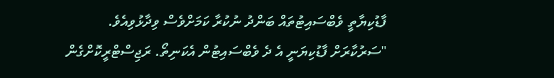ފާޑުކިޔާތީ ވެބްސައިޓުތައް ބަންދު ނުކުރާ ކަމަށްވެސް ވިދާޅުވިއެވެ.
"ސަރުކާރަށް ފާޑުކިޔަނީ އެ ދެ ވެބްސައިޓުން އެކަނިތޯ. ރަޖިސްޓްރީކޮށްގެން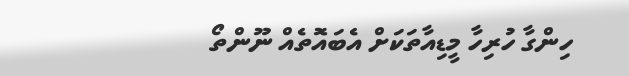ހިންގާ ހުރިހާ މީޑިއާތަކަށް އެބައޮތެއް ނޫންތޯ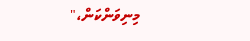މިނިވަންކަން،"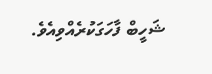ޝަހީބް ފާހަގަކުރެއްވިއެވެ.